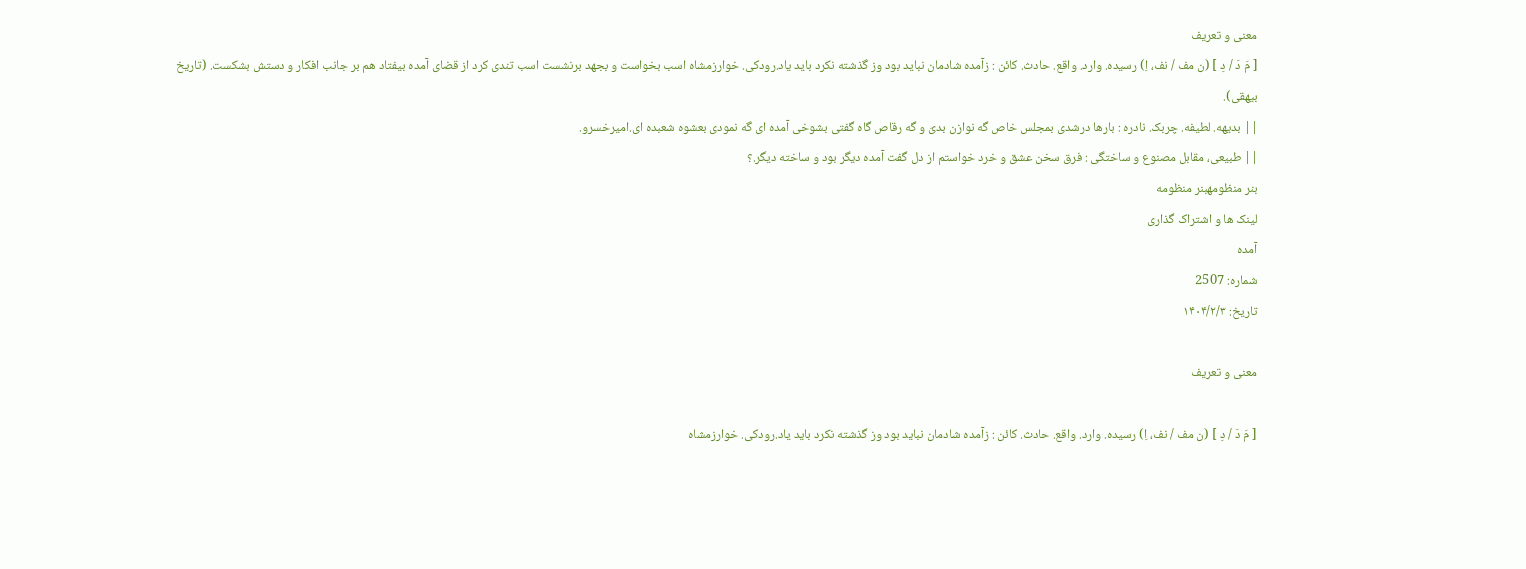معنی و تعریف
[ مَ دَ / دِ ] (ن مف / نف، اِ) رسیده. وارد. واقع. حادث. کائن : زآمده شادمان نباید بود وز گذشته نکرد باید یاد.رودکی. خوارزمشاه اسب بخواست و بجهد برنشست اسب تندی کرد از قضای آمده بیفتاد هم بر جانب افکار و دستش بشکست. (تاریخ بیهقی).
|| بدیهه. لطیفه. چربک. نادره : بارها درشدی بمجلس خاص گه نوازن بدیّ و گه رقاص گاه گفتی بشوخی آمده ای گه نمودی بعشوه شعبده ای.امیرخسرو.
|| طبیعی، مقابل مصنوع و ساختگی : فرق سخن عشق و خرد خواستم از دل گفت آمده دیگر بود و ساخته دیگر.؟
بنر منظومهبنر منظومه
لینک ها و اشتراک گذاری
آمده
شماره: 2507
تاریخ: ۱۴۰۴/۲/۳

معنی و تعریف

[ مَ دَ / دِ ] (ن مف / نف، اِ) رسیده. وارد. واقع. حادث. کائن : زآمده شادمان نباید بود وز گذشته نکرد باید یاد.رودکی. خوارزمشاه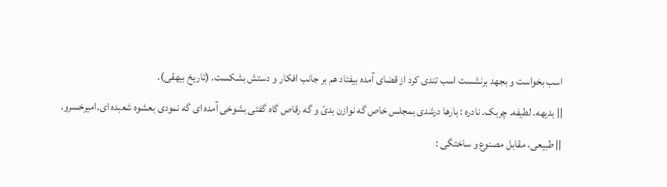اسب بخواست و بجهد برنشست اسب تندی کرد از قضای آمده بیفتاد هم بر جانب افکار و دستش بشکست. (تاریخ بیهقی).
|| بدیهه. لطیفه. چربک. نادره : بارها درشدی بمجلس خاص گه نوازن بدیّ و گه رقاص گاه گفتی بشوخی آمده ای گه نمودی بعشوه شعبده ای.امیرخسرو.
|| طبیعی، مقابل مصنوع و ساختگی :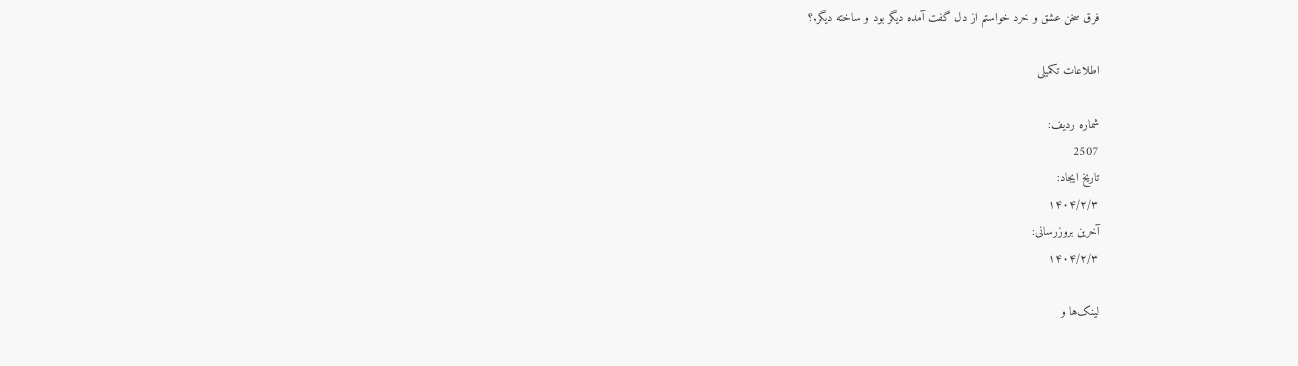فرق سخن عشق و خرد خواستم از دل گفت آمده دیگر بود و ساخته دیگر.؟

اطلاعات تکمیلی

شماره ردیف:
2507
تاریخ ایجاد:
۱۴۰۴/۲/۳
آخرین بروزرسانی:
۱۴۰۴/۲/۳

لینک‌ها و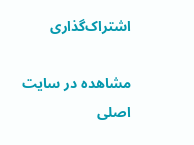اشتراک‌گذاری

مشاهده در سایت اصلی